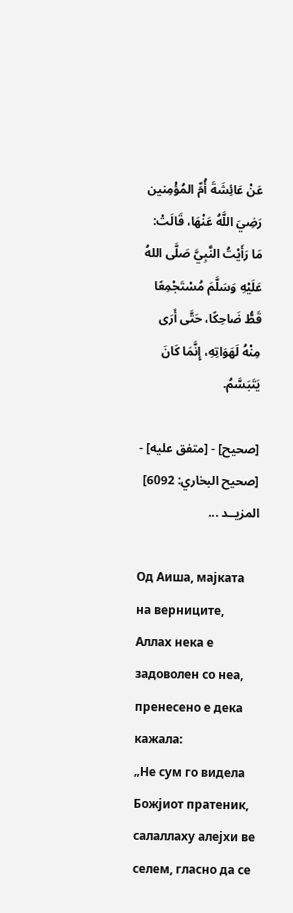عَنْ عَائِشَةَ أُمِّ المُؤْمِنين رَضِيَ اللَّهُ عَنْهَا، قَالَتْ:
مَا رَأَيْتُ النَّبِيَّ صَلَّى اللهُ عَلَيْهِ وَسَلَّمَ مُسْتَجْمِعًا قَطُّ ضَاحِكًا، حَتَّى أَرَى مِنْهُ لَهَوَاتِهِ، إِنَّمَا كَانَ يَتَبَسَّمُ.

[صحيح] - [متفق عليه] - [صحيح البخاري: 6092]
المزيــد ...

Од Аиша, мајката на верниците, Аллах нека е задоволен со неа, пренесено е дека кажала:
„Не сум го видела Божјиот пратеник, салаллаху алејхи ве селем, гласно да се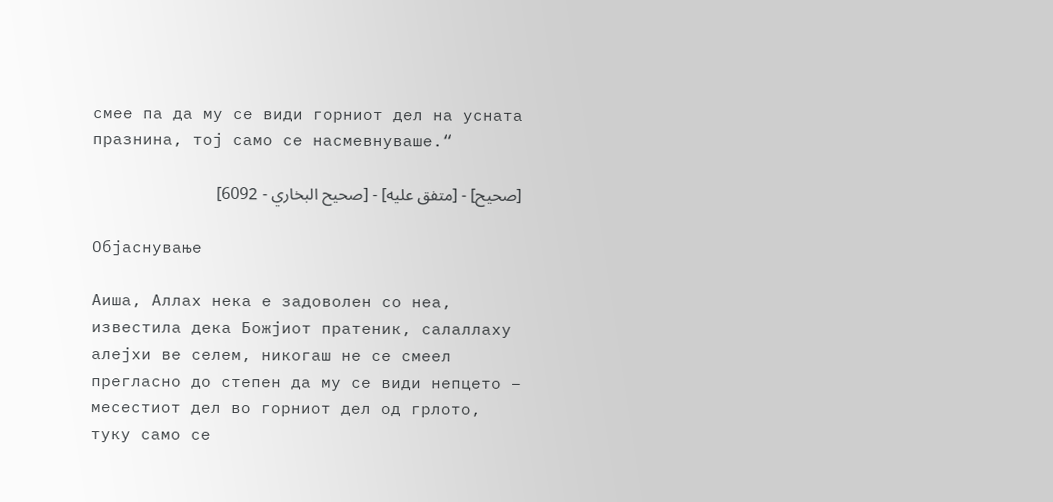смее па да му се види горниот дел на усната празнина, тој само се насмевнуваше.“

[صحيح] - [متفق عليه] - [صحيح البخاري - 6092]

Објаснување

Аиша, Аллах нека е задоволен со неа, известила дека Божјиот пратеник, салаллаху алејхи ве селем, никогаш не се смеел прегласно до степен да му се види непцето – месестиот дел во горниот дел од грлото, туку само се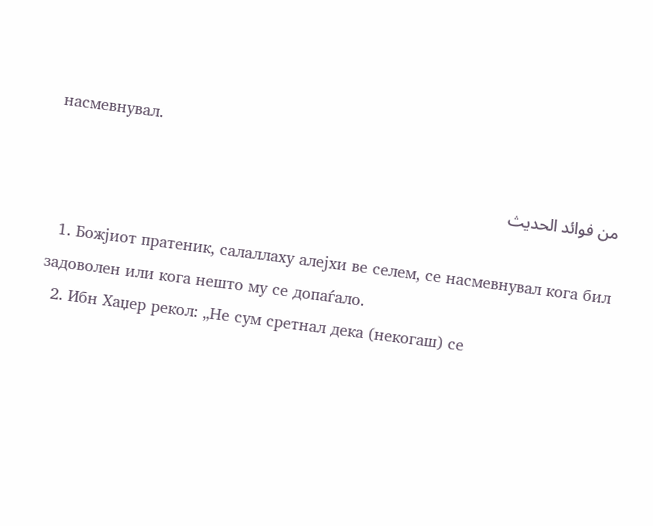насмевнувал.

من فوائد الحديث

  1. Божјиот пратеник, салаллаху алејхи ве селем, се насмевнувал кога бил задоволен или кога нешто му се допаѓало.
  2. Ибн Хаџер рекол: „Не сум сретнал дека (некогаш) се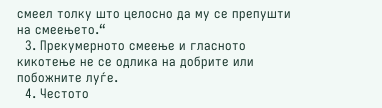смеел толку што целосно да му се препушти на смеењето.“
  3. Прекумерното смеење и гласното кикотење не се одлика на добрите или побожните луѓе.
  4. Честото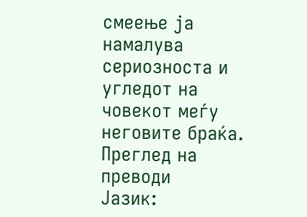смеење ја намалува сериозноста и угледот на човекот меѓу неговите браќа.
Преглед на преводи
Јазик: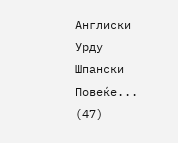Англиски Урду Шпански Повеќе... (47)